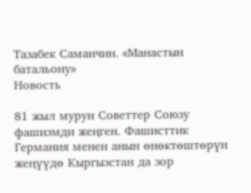Тазабек Саманчин. «Манастын батальону»
Новость

81 жыл мурун Советтер Союзу фашизмди жеңген. Фашисттик Германия менен анын өнөктөштөрүн жеңүүдө Кыргызстан да зор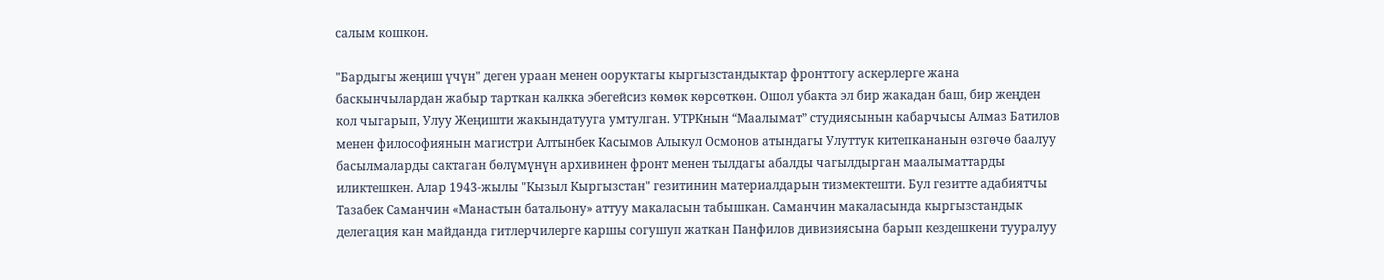салым кошкон.

"Бардыгы жеңиш үчүн" деген ураан менен ооруктагы кыргызстандыктар фронттогу аскерлерге жана баскынчылардан жабыр тарткан калкка эбегейсиз көмөк көрсөткөн. Ошол убакта эл бир жакадан баш, бир жеңден кол чыгарып, Улуу Жеңишти жакындатууга умтулган. УТРКнын “Маалымат” студиясынын кабарчысы Алмаз Батилов менен философиянын магистри Алтынбек Касымов Алыкул Осмонов атындагы Улуттук китепкананын өзгөчө баалуу басылмаларды сактаган бөлүмүнүн архивинен фронт менен тылдагы абалды чагылдырган маалыматтарды иликтешкен. Алар 1943-жылы "Кызыл Кыргызстан" гезитинин материалдарын тизмектешти. Бул гезитте адабиятчы Тазабек Саманчин «Манастын батальону» аттуу макаласын табышкан. Саманчин макаласында кыргызстандык делегация кан майданда гитлерчилерге каршы согушуп жаткан Панфилов дивизиясына барып кездешкени тууралуу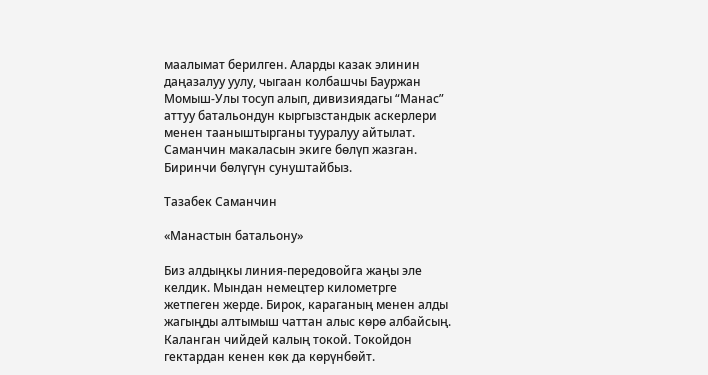маалымат берилген. Аларды казак элинин даңазалуу уулу, чыгаан колбашчы Бауржан Момыш-Улы тосуп алып, дивизиядагы “Манас” аттуу батальондун кыргызстандык аскерлери менен тааныштырганы тууралуу айтылат. Саманчин макаласын экиге бөлүп жазган. Биринчи бөлүгүн сунуштайбыз.

Тазабек Саманчин

«Манастын батальону»

Биз алдыңкы линия-передовойга жаңы эле келдик. Мындан немецтер километрге жетпеген жерде. Бирок, караганың менен алды жагыңды алтымыш чаттан алыс көрө албайсың. Каланган чийдей калың токой. Токойдон гектардан кенен көк да көрүнбөйт.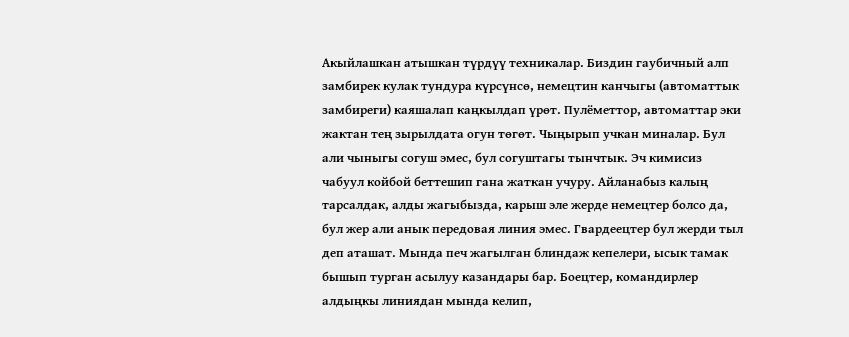Акыйлашкан атышкан түрдүү техникалар. Биздин гаубичный алп замбирек кулак тундура күрсүнсө, немецтин канчыгы (автоматтык замбиреги) каяшалап каңкылдап үрөт. Пулёметтор, автоматтар эки жактан тең зырылдата огун төгөт. Чыңырып учкан миналар. Бул али чыныгы согуш эмес, бул согуштагы тынчтык. Эч кимисиз чабуул койбой беттешип гана жаткан учуру. Айланабыз калың тарсалдак, алды жагыбызда, карыш эле жерде немецтер болсо да, бул жер али анык передовая линия эмес. Гвардеецтер бул жерди тыл деп аташат. Мында печ жагылган блиндаж кепелери, ысык тамак бышып турган асылуу казандары бар. Боецтер, командирлер алдыңкы линиядан мында келип,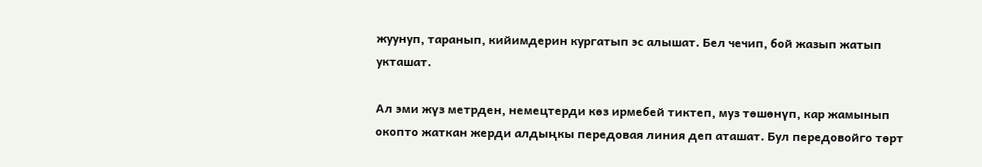жуунуп, таранып, кийимдерин кургатып эс алышат. Бел чечип, бой жазып жатып укташат.

Ал эми жүз метрден, немецтерди көз ирмебей тиктеп, муз төшөнүп, кар жамынып окопто жаткан жерди алдыңкы передовая линия деп аташат. Бул передовойго төрт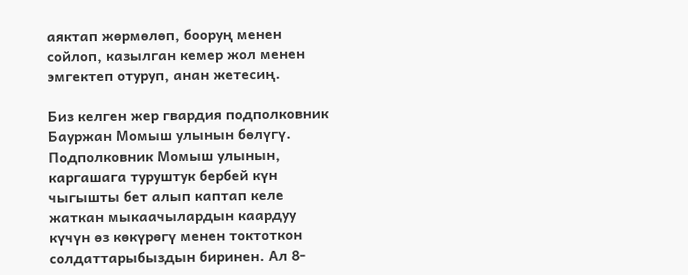аяктап жөрмөлөп, бооруң менен сойлоп, казылган кемер жол менен эмгектеп отуруп, анан жетесиң.

Биз келген жер гвардия подполковник Бауржан Момыш улынын бөлүгү.  Подполковник Момыш улынын, каргашага туруштук бербей күн чыгышты бет алып каптап келе жаткан мыкаачылардын каардуу күчүн өз көкүрөгү менен токтоткон солдаттарыбыздын биринен. Ал 8-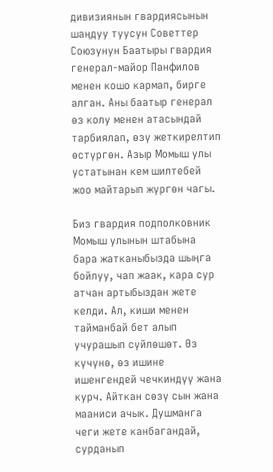дивизиянын гвардиясынын шаңдуу туусун Советтер Союзунун Баатыры гвардия генерал-майор Панфилов менен кошо кармап, бирге алган. Аны баатыр генерал өз колу менен атасындай тарбиялап, өзү жеткирелтип өстүргөн. Азыр Момыш улы устатынан кем шилтебей жоо майтарып жүргөн чагы.

Биз гвардия подполковник Момыш улынын штабына бара жатканыбызда шыңга бойлуу, чап жаак, кара сур атчан артыбыздан жете келди. Ал, киши менен тайманбай бет алып учурашып сүйлөшөт. Өз күчүнө, өз ишине ишенгендей чечкиндүү жана курч. Айткан сөзү сын жана мааниси ачык. Душманга чеги жете канбагандай, сурданып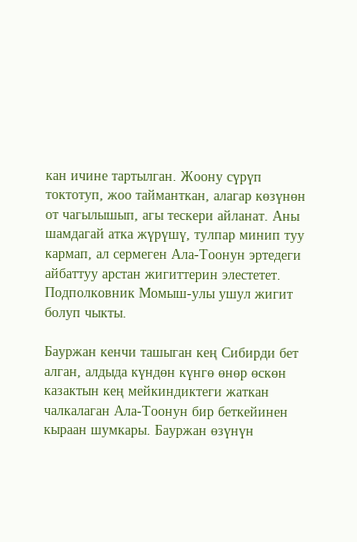кан ичине тартылган. Жоону сүрүп токтотуп, жоо тайманткан, алагар көзүнөн от чагылышып, агы тескери айланат. Аны шамдагай атка жүрүшү, тулпар минип туу кармап, ал сермеген Ала-Тоонун эртедеги айбаттуу арстан жигиттерин элестетет. Подполковник Момыш-улы ушул жигит болуп чыкты.

Бауржан кенчи ташыган кең Сибирди бет алган, алдыда күндөн күнгө өнөр өскөн казактын кең мейкиндиктеги жаткан чалкалаган Ала-Тоонун бир беткейинен кыраан шумкары. Бауржан өзүнүн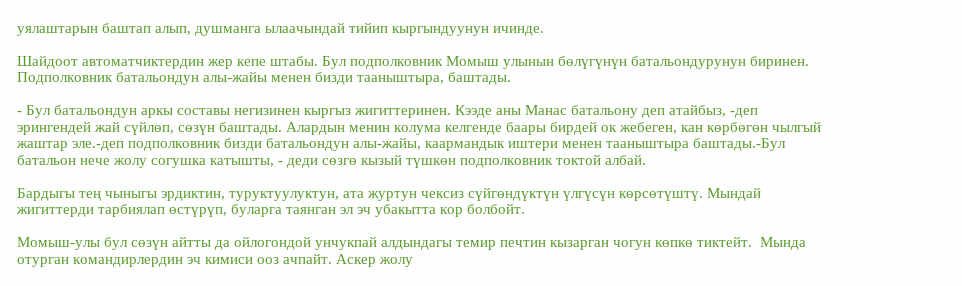уялаштарын баштап алып, душманга ылаачындай тийип кыргындуунун ичинде.

Шайдоот автоматчиктердин жер кепе штабы. Бул подполковник Момыш улынын бөлүгүнүн батальондурунун биринен. Подполковник батальондун алы-жайы менен бизди тааныштыра, баштады.

- Бул батальондун аркы составы негизинен кыргыз жигиттеринен. Кээде аны Манас батальону деп атайбыз, -деп эрингендей жай сүйлөп, сөзүн баштады. Алардын менин колума келгенде баары бирдей ок жебеген, кан көрбөгөн чылгый жаштар эле.-деп подполковник бизди батальондун алы-жайы, каармандык иштери менен тааныштыра баштады.-Бул батальон нече жолу согушка катышты, - деди сөзгө кызый түшкөн подполковник токтой албай.

Бардыгы тең чыныгы эрдиктин, туруктуулуктун, ата журтун чексиз сүйгөндүктүн үлгүсүн көрсөтүштү. Мындай жигиттерди тарбиялап өстүрүп, буларга таянган эл эч убакытта кор болбойт.

Момыш-улы бул сөзүн айтты да ойлогондой унчукпай алдындагы темир печтин кызарган чогун көпкө тиктейт.  Мында отурган командирлердин эч кимиси ооз ачпайт. Аскер жолу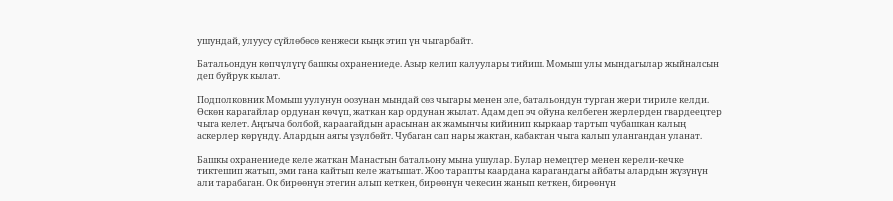ушундай, улуусу сүйлөбөсө кенжеси кыңк этип үн чыгарбайт.

Батальондун көпчүлүгү башкы охранениеде. Азыр келип калуулары тийиш. Момыш улы мындагылар жыйналсын деп буйрук кылат.

Подполковник Момыш уулунун оозунан мындай сөз чыгары менен эле, батальондун турган жери тириле келди. Өскөн карагайлар ордунан көчүп, жаткан кар ордунан жылат. Адам деп эч ойуна келбеген жерлерден гвардеецтер чыга келет. Аңгыча болбой, караагайдын арасынан ак жамынчы кийинип кыркаар тартып чубашкан калың аскерлер көрүндү. Алардын аягы үзүлбөйт. Чубаган сап нары жактан, кабактан чыга калып улангандан уланат.

Башкы охранениеде келе жаткан Манастын батальону мына ушулар. Булар немецтер менен керели-кечке тиктешип жатып, эми гана кайтып келе жатышат. Жоо тарапты каардана карагандагы айбаты алардын жүзүнүн али тарабаган. Ок бирөөнүн этегин алып кеткен, бирөөнүн чекесин жанып кеткен, бирөөнүн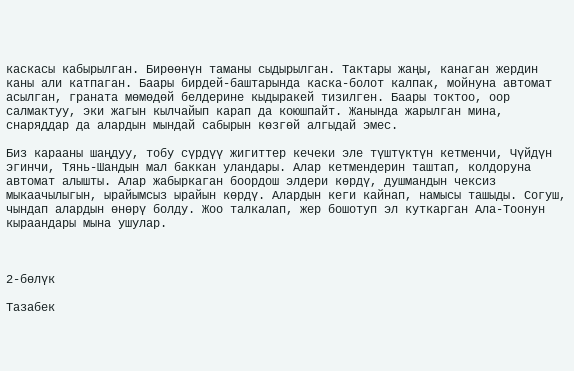каскасы кабырылган. Бирөөнүн таманы сыдырылган. Тактары жаңы, канаган жердин каны али катпаган. Баары бирдей-баштарында каска-болот калпак, мойнуна автомат асылган, граната мөмөдөй белдерине кыдыракей тизилген. Баары токтоо, оор салмактуу, эки жагын кылчайып карап да коюшпайт. Жанында жарылган мина, снаряддар да алардын мындай сабырын көзгөй алгыдай эмес.

Биз карааны шаңдуу, тобу сүрдүү жигиттер кечеки эле түштүктүн кетменчи, Чүйдүн эгинчи, Тянь-Шандын мал баккан уландары. Алар кетмендерин таштап, колдоруна автомат алышты. Алар жабыркаган боордош элдери көрдү, душмандын чексиз мыкаачылыгын, ырайымсыз ырайын көрдү. Алардын кеги кайнап, намысы ташыды. Согуш, чындап алардын өнөрү болду. Жоо талкалап, жер бошотуп эл куткарган Ала-Тоонун кыраандары мына ушулар.



2-бөлүк

Тазабек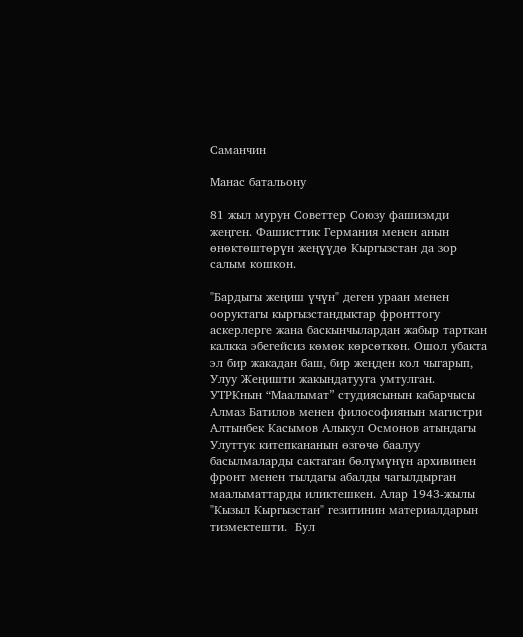Саманчин

Манас батальону

81 жыл мурун Советтер Союзу фашизмди жеңген. Фашисттик Германия менен анын өнөктөштөрүн жеңүүдө Кыргызстан да зор салым кошкон.

"Бардыгы жеңиш үчүн" деген ураан менен ооруктагы кыргызстандыктар фронттогу аскерлерге жана баскынчылардан жабыр тарткан калкка эбегейсиз көмөк көрсөткөн. Ошол убакта эл бир жакадан баш, бир жеңден кол чыгарып, Улуу Жеңишти жакындатууга умтулган. УТРКнын “Маалымат” студиясынын кабарчысы Алмаз Батилов менен философиянын магистри Алтынбек Касымов Алыкул Осмонов атындагы Улуттук китепкананын өзгөчө баалуу басылмаларды сактаган бөлүмүнүн архивинен фронт менен тылдагы абалды чагылдырган маалыматтарды иликтешкен. Алар 1943-жылы "Кызыл Кыргызстан" гезитинин материалдарын тизмектешти.  Бул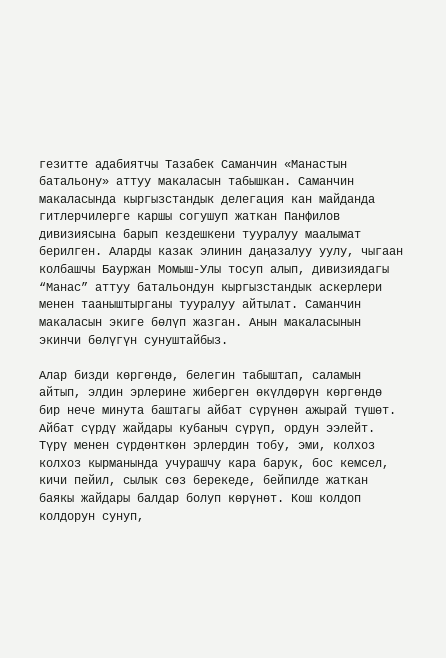гезитте адабиятчы Тазабек Саманчин «Манастын батальону» аттуу макаласын табышкан. Саманчин макаласында кыргызстандык делегация кан майданда гитлерчилерге каршы согушуп жаткан Панфилов дивизиясына барып кездешкени тууралуу маалымат берилген. Аларды казак элинин даңазалуу уулу, чыгаан колбашчы Бауржан Момыш-Улы тосуп алып, дивизиядагы “Манас” аттуу батальондун кыргызстандык аскерлери менен тааныштырганы тууралуу айтылат. Саманчин макаласын экиге бөлүп жазган. Анын макаласынын экинчи бөлүгүн сунуштайбыз.

Алар бизди көргөндө, белегин табыштап, саламын айтып, элдин эрлерине жиберген өкүлдөрүн көргөндө бир нече минута баштагы айбат сүрүнөн ажырай түшөт. Айбат сүрдү жайдары кубаныч сүрүп, ордун ээлейт. Түрү менен сүрдөнткөн эрлердин тобу, эми, колхоз колхоз кырманында учурашчу кара барук, бос кемсел, кичи пейил, сылык сөз берекеде, бейпилде жаткан баякы жайдары балдар болуп көрүнөт. Кош колдоп колдорун сунуп,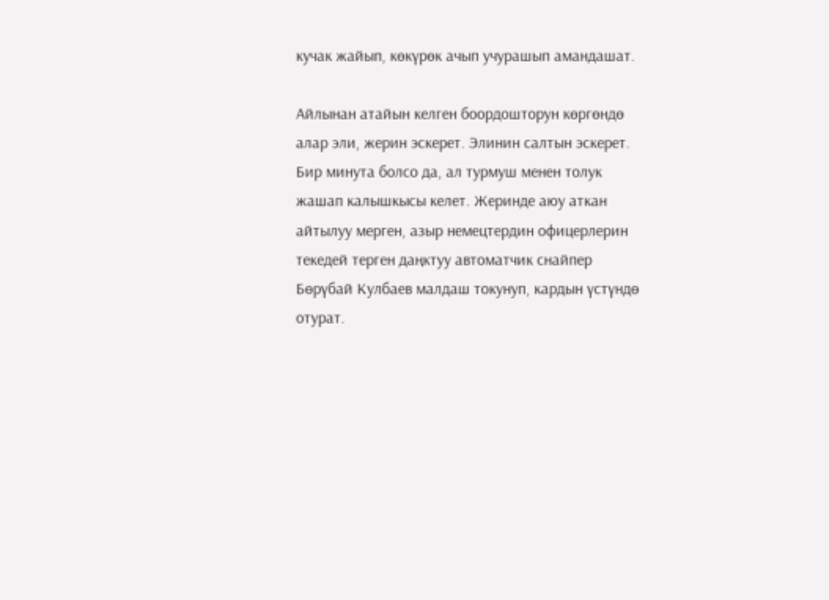кучак жайып, көкүрөк ачып учурашып амандашат.

Айлынан атайын келген боордошторун көргөндө алар эли, жерин эскерет. Элинин салтын эскерет. Бир минута болсо да, ал турмуш менен толук жашап калышкысы келет. Жеринде аюу аткан айтылуу мерген, азыр немецтердин офицерлерин текедей терген даңктуу автоматчик снайпер Бөрүбай Кулбаев малдаш токунуп, кардын үстүндө отурат.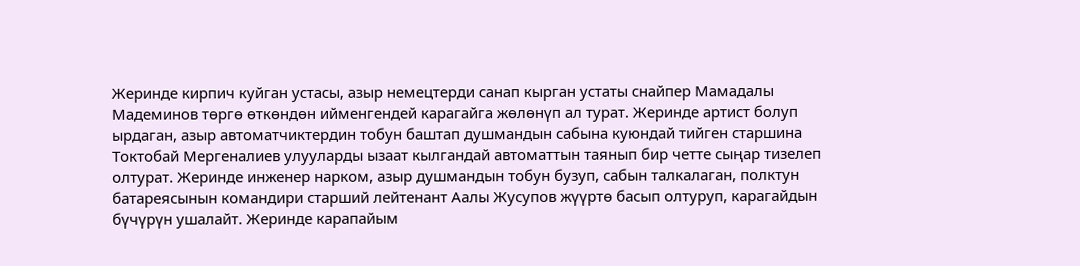Жеринде кирпич куйган устасы, азыр немецтерди санап кырган устаты снайпер Мамадалы Мадеминов төргө өткөндөн ийменгендей карагайга жөлөнүп ал турат. Жеринде артист болуп ырдаган, азыр автоматчиктердин тобун баштап душмандын сабына куюндай тийген старшина Токтобай Мергеналиев улууларды ызаат кылгандай автоматтын таянып бир четте сыңар тизелеп олтурат. Жеринде инженер нарком, азыр душмандын тобун бузуп, сабын талкалаган, полктун батареясынын командири старший лейтенант Аалы Жусупов жүүртө басып олтуруп, карагайдын бүчүрүн ушалайт. Жеринде карапайым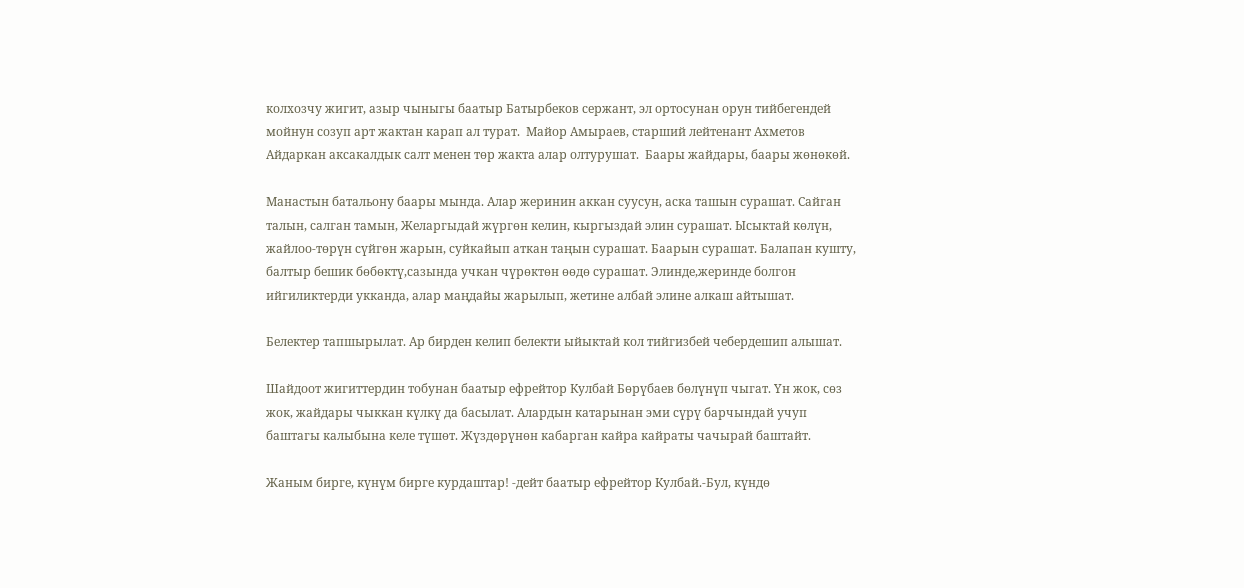колхозчу жигит, азыр чыныгы баатыр Батырбеков сержант, эл ортосунан орун тийбегендей мойнун созуп арт жактан карап ал турат.  Майор Амыраев, старший лейтенант Ахметов Айдаркан аксакалдык салт менен төр жакта алар олтурушат.  Баары жайдары, баары жөнөкөй.

Манастын батальону баары мында. Алар жеринин аккан суусун, аска ташын сурашат. Сайган талын, салган тамын, Желаргыдай жүргөн келин, кыргыздай элин сурашат. Ысыктай көлүн, жайлоо-төрүн сүйгөн жарын, суйкайып аткан таңын сурашат. Баарын сурашат. Балапан кушту, балтыр бешик бөбөктү,сазында учкан чүрөктөн өөдө сурашат. Элинде,жеринде болгон ийгиликтерди укканда, алар маңдайы жарылып, жетине албай элине алкаш айтышат.

Белектер тапшырылат. Ар бирден келип белекти ыйыктай кол тийгизбей чебердешип алышат.

Шайдоот жигиттердин тобунан баатыр ефрейтор Кулбай Бөрүбаев бөлүнүп чыгат. Үн жок, сөз жок, жайдары чыккан күлкү да басылат. Алардын катарынан эми сүрү барчындай учуп баштагы калыбына келе түшөт. Жүздөрүнөн кабарган кайра кайраты чачырай баштайт.

Жаным бирге, күнүм бирге курдаштар! -дейт баатыр ефрейтор Кулбай.-Бул, күндө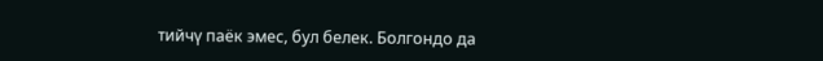тийчү паёк эмес, бул белек. Болгондо да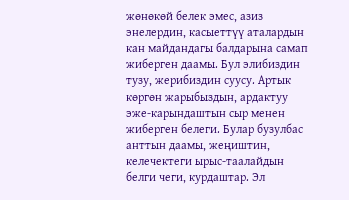жөнөкөй белек эмес, азиз энелердин, касыеттүү аталардын кан майдандагы балдарына самап жиберген даамы. Бул элибиздин тузу, жерибиздин суусу. Артык көргөн жарыбыздын, ардактуу эже-карындаштын сыр менен жиберген белеги. Булар бузулбас анттын даамы, жеңиштин, келечектеги ырыс-таалайдын белги чеги, курдаштар. Эл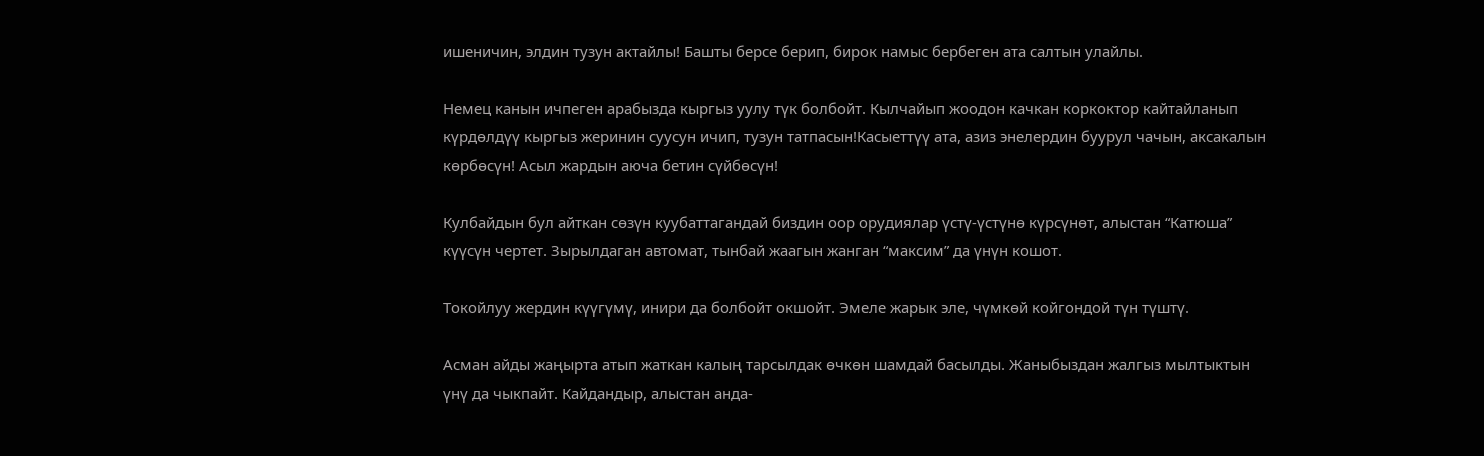ишеничин, элдин тузун актайлы! Башты берсе берип, бирок намыс бербеген ата салтын улайлы.

Немец канын ичпеген арабызда кыргыз уулу түк болбойт. Кылчайып жоодон качкан коркоктор кайтайланып күрдөлдүү кыргыз жеринин суусун ичип, тузун татпасын!Касыеттүү ата, азиз энелердин буурул чачын, аксакалын көрбөсүн! Асыл жардын аюча бетин сүйбөсүн!

Кулбайдын бул айткан сөзүн куубаттагандай биздин оор орудиялар үстү-үстүнө күрсүнөт, алыстан “Катюша” күүсүн чертет. Зырылдаган автомат, тынбай жаагын жанган “максим” да үнүн кошот.

Токойлуу жердин күүгүмү, инири да болбойт окшойт. Эмеле жарык эле, чүмкөй койгондой түн түштү.

Асман айды жаңырта атып жаткан калың тарсылдак өчкөн шамдай басылды. Жаныбыздан жалгыз мылтыктын үнү да чыкпайт. Кайдандыр, алыстан анда-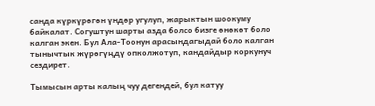санда күркүрөгөн үндөр угулуп, жарыктын шоокуму байкалат. Согуштун шарты азда болсо бизге өнөкөт боло калган экен. Бул Ала-Тоонун арасындагыдай боло калган тынычтык жүрөгүңдү опколжотуп, кандайдыр коркунуч сездирет.

Тымысын арты калың чуу дегендей, бул катуу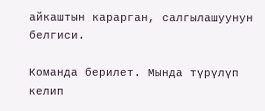айкаштын карарган, салгылашуунун белгиси.

Команда берилет. Мында түрүлүп келип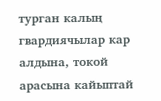турган калың гвардиячылар кар алдына, токой арасына кайыптай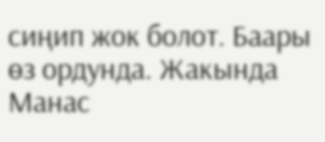сиңип жок болот. Баары өз ордунда. Жакында Манас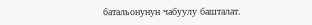батальонунун чабуулу башталат.